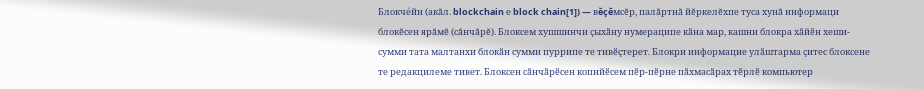Блокче́йн (акăл. blockchain е block chain[1]) — вĕçĕмсĕр, палăртнă йĕркелĕхпе туса хунă информаци блокĕсен ярăмĕ (сăнчăрĕ). Блоксем хушшинчи ҫыхӑну нумераципе кӑна мар, кашни блокра хӑйӗн хеши-сумми тата малтанхи блокӑн сумми пуррипе те тивӗҫтерет. Блокри информацие улӑштарма ҫитес блоксене те редакцилеме тивет. Блоксен сӑнчӑрӗсен копийӗсем пӗр-пӗрне пӑхмасӑрах тӗрлӗ компьютер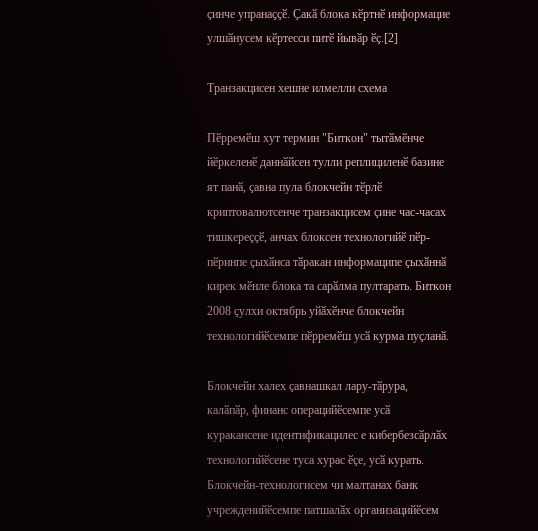ҫинче упранаҫҫӗ. Ҫакӑ блока кӗртнӗ информацие улшӑнусем кӗртесси питӗ йывӑр ӗҫ.[2]

Транзакцисен хешне илмелли схема

Пӗрремӗш хут термин "Биткон" тытӑмӗнче йӗркеленӗ даннӑйсен тулли реплициленӗ базине ят панӑ, ҫавна пула блокчейн тӗрлӗ криптовалютсенче транзакцисем ҫине час-часах тишкереҫҫӗ, анчах блоксен технологийӗ пӗр-пӗринпе ҫыхӑнса тӑракан информаципе ҫыхӑннӑ кирек мӗнле блока та сарӑлма пултарать. Биткон 2008 ҫулхи октябрь уйӑхӗнче блокчейн технологийӗсемпе пӗрремӗш усӑ курма пуҫланӑ.

Блокчейн халех ҫавнашкал лару-тӑрура, калӑпӑр, финанс операцийӗсемпе усӑ куракансене идентификацилес е кибербезсӑрлӑх технологийӗсене туса хурас ӗҫе, усӑ курать. Блокчейн-технологисем чи малтанах банк учрежденийӗсемпе патшалӑх организацийӗсем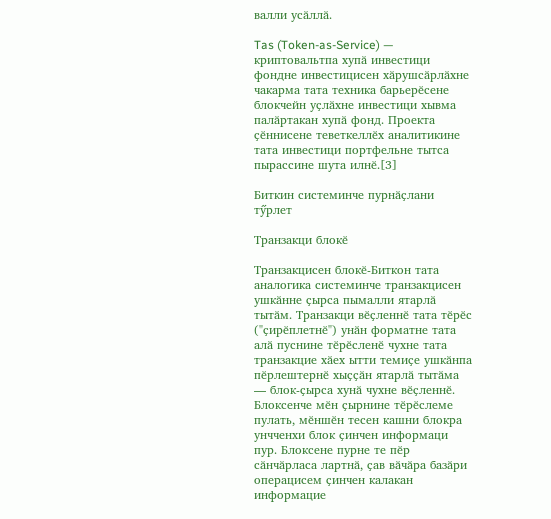валли усӑллӑ.

Tas (Token-as-Service) — криптовальтпа хупӑ инвестици фондне инвестицисен хӑрушсӑрлӑхне чакарма тата техника барьерӗсене блокчейн уҫлӑхне инвестици хывма палӑртакан хупӑ фонд. Проекта ҫӗннисене теветкеллӗх аналитикине тата инвестици портфельне тытса пырассине шута илнӗ.[3]

Биткин системинче пурнӑҫлани тӳрлет

Транзакци блокӗ

Транзакцисен блокӗ-Биткон тата аналогика системинче транзакцисен ушкӑнне ҫырса пымалли ятарлӑ тытӑм. Транзакци вӗҫленнӗ тата тӗрӗс ("ҫирӗплетнӗ") унӑн форматне тата алӑ пуснине тӗрӗсленӗ чухне тата транзакцие хӑех ытти темиҫе ушкӑнпа пӗрлештернӗ хыҫҫӑн ятарлӑ тытӑма — блок-ҫырса хунӑ чухне вӗҫленнӗ. Блоксенче мӗн ҫырнине тӗрӗслеме пулать, мӗншӗн тесен кашни блокра унчченхи блок ҫинчен информаци пур. Блоксене пурне те пӗр сӑнчӑрласа лартнӑ, ҫав вӑчӑра базӑри операцисем ҫинчен калакан информацие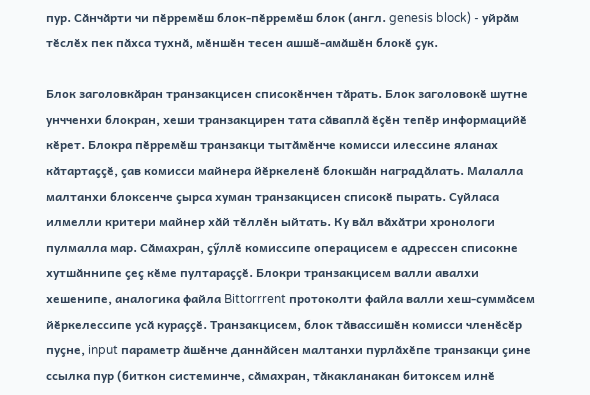пур. Сӑнчӑрти чи пӗрремӗш блок-пӗрремӗш блок (англ. genesis block) - уйрӑм тӗслӗх пек пӑхса тухнӑ, мӗншӗн тесен ашшӗ-амӑшӗн блокӗ ҫук.

Блок заголовкӑран транзакцисен списокӗнчен тӑрать. Блок заголовокӗ шутне унчченхи блокран, хеши транзакцирен тата сӑваплӑ ӗҫӗн тепӗр информацийӗ кӗрет. Блокра пӗрремӗш транзакци тытӑмӗнче комисси илессине яланах кӑтартаҫҫӗ, ҫав комисси майнера йӗркеленӗ блокшӑн наградӑлать. Малалла малтанхи блоксенче ҫырса хуман транзакцисен списокӗ пырать. Суйласа илмелли критери майнер хӑй тӗллӗн ыйтать. Ку вӑл вӑхӑтри хронологи пулмалла мар. Сӑмахран, ҫӳллӗ комиссипе операцисем е адрессен списокне хутшӑннипе ҫеҫ кӗме пултараҫҫӗ. Блокри транзакцисем валли авалхи хешенипе, аналогика файла Bittorrrent протоколти файла валли хеш-суммӑсем йӗркелессипе усӑ кураҫҫӗ. Транзакцисем, блок тӑвассишӗн комисси членӗсӗр пуҫне, input параметр ӑшӗнче даннӑйсен малтанхи пурлӑхӗпе транзакци ҫине ссылка пур (биткон системинче, сӑмахран, тӑкакланакан битоксем илнӗ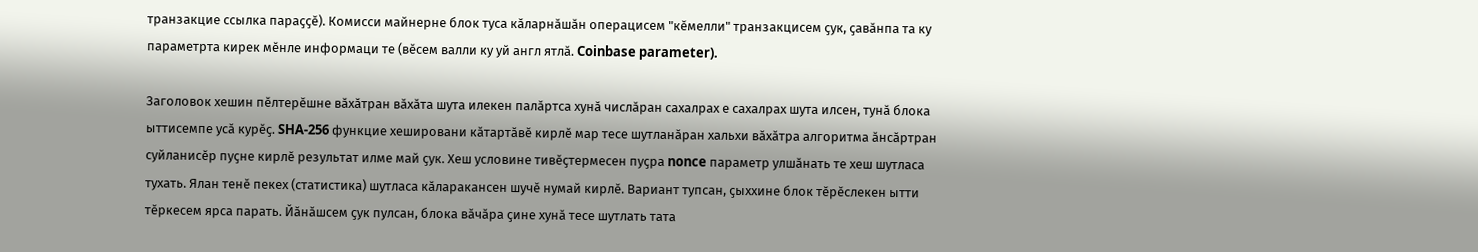транзакцие ссылка параҫҫӗ). Комисси майнерне блок туса кӑларнӑшӑн операцисем "кӗмелли" транзакцисем ҫук, ҫавӑнпа та ку параметрта кирек мӗнле информаци те (вӗсем валли ку уй англ ятлӑ. Coinbase parameter).

Заголовок хешин пӗлтерӗшне вӑхӑтран вӑхӑта шута илекен палӑртса хунӑ числӑран сахалрах е сахалрах шута илсен, тунӑ блока ыттисемпе усӑ курӗҫ. SHA-256 функцие хешировани кӑтартӑвӗ кирлӗ мар тесе шутланӑран хальхи вӑхӑтра алгоритма ӑнсӑртран суйланисӗр пуҫне кирлӗ результат илме май ҫук. Хеш условине тивӗҫтермесен пуҫра nonce параметр улшӑнать те хеш шутласа тухать. Ялан тенӗ пекех (статистика) шутласа кӑларакансен шучӗ нумай кирлӗ. Вариант тупсан, ҫыххине блок тӗрӗслекен ытти тӗркесем ярса парать. Йӑнӑшсем ҫук пулсан, блока вӑчӑра ҫине хунӑ тесе шутлать тата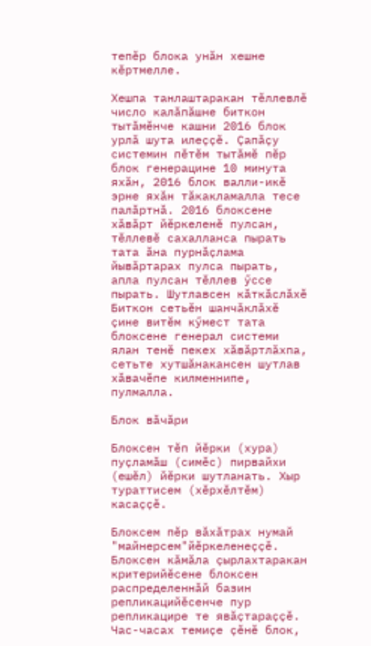тепӗр блока унӑн хешне кӗртмелле.

Хешпа танлаштаракан тӗллевлӗ число калӑпӑшне биткон тытӑмӗнче кашни 2016 блок урлӑ шута илеҫҫӗ. Ҫапӑҫу системин пӗтӗм тытӑмӗ пӗр блок генерацине 10 минута яхӑн, 2016 блок валли-икӗ эрне яхӑн тӑкакламалла тесе палӑртнӑ. 2016 блоксене хӑвӑрт йӗркеленӗ пулсан, тӗллевӗ сахалланса пырать тата ӑна пурнӑҫлама йывӑртарах пулса пырать, апла пулсан тӗллев ӳссе пырать. Шутлавсен кӑткӑслӑхӗ Биткон сетьӗн шанчӑклӑхӗ ҫине витӗм кӳмест тата блоксене генерал системи ялан тенӗ пекех хӑвӑртлӑхпа, сетьте хутшӑнакансен шутлав хӑвачӗпе килменнипе, пулмалла.

Блок вӑчӑри

Блоксен тӗп йӗрки (хура) пуҫламӑш (симӗс) пирвайхи (ешӗл) йӗрки шутланать. Хыр тураттисем (хӗрхӗлтӗм) касаҫҫӗ.

Блоксем пӗр вӑхӑтрах нумай "майнерсем"йӗркеленеҫҫӗ. Блоксен кӑмӑла ҫырлахтаракан критерийӗсене блоксен распределеннӑй базин репликацийӗсенче пур репликацире те явӑҫтараҫҫӗ. Час-часах темиҫе ҫӗнӗ блок,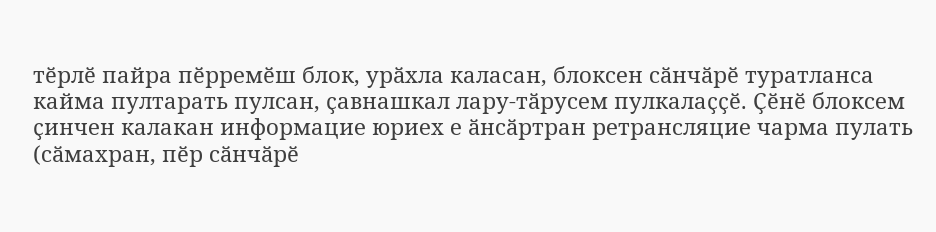тӗрлӗ пайра пӗрремӗш блок, урӑхла каласан, блоксен сӑнчӑрӗ туратланса кайма пултарать пулсан, ҫавнашкал лару-тӑрусем пулкалаҫҫӗ. Ҫӗнӗ блоксем ҫинчен калакан информацие юриех е ӑнсӑртран ретрансляцие чарма пулать (сӑмахран, пӗр сӑнчӑрӗ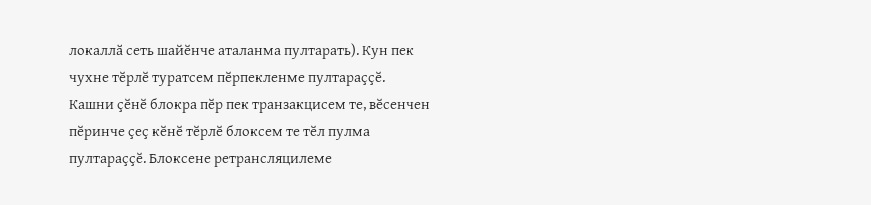локаллӑ сеть шайӗнче аталанма пултарать). Кун пек чухне тӗрлӗ туратсем пӗрпекленме пултараҫҫӗ. Кашни ҫӗнӗ блокра пӗр пек транзакцисем те, вӗсенчен пӗринче ҫеҫ кӗнӗ тӗрлӗ блоксем те тӗл пулма пултараҫҫӗ. Блоксене ретрансляцилеме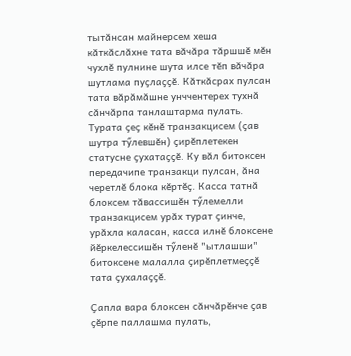тытӑнсан майнерсем хеша кӑткӑслӑхне тата вӑчӑра тӑршшӗ мӗн чухлӗ пулнине шута илсе тӗп вӑчӑра шутлама пуҫлаҫҫӗ. Кӑткӑсрах пулсан тата вӑрӑмӑшне унччентерех тухнӑ сӑнчӑрпа танлаштарма пулать. Турата ҫеҫ кӗнӗ транзакцисем (ҫав шутра тӳлевшӗн) ҫирӗплетекен статусне ҫухатаҫҫӗ. Ку вӑл битоксен передачипе транзакци пулсан, ӑна черетлӗ блока кӗртӗҫ. Касса татнӑ блоксем тӑвассишӗн тӳлемелли транзакцисем урӑх турат ҫинче, урӑхла каласан, касса илнӗ блоксене йӗркелессишӗн тӳленӗ "ытлашши" битоксене малалла ҫирӗплетмеҫҫӗ тата ҫухалаҫҫӗ.

Ҫапла вара блоксен сӑнчӑрӗнче ҫав ҫӗрпе паллашма пулать,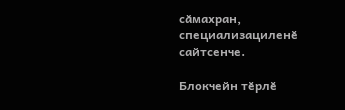сӑмахран, специализациленӗ сайтсенче.

Блокчейн тӗрлӗ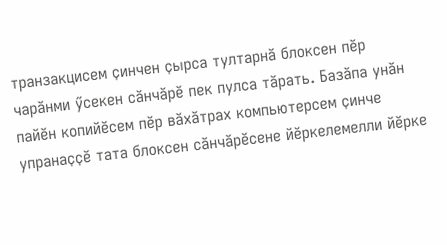транзакцисем ҫинчен ҫырса тултарнӑ блоксен пӗр чарӑнми ӳсекен сӑнчӑрӗ пек пулса тӑрать. Базӑпа унӑн пайӗн копийӗсем пӗр вӑхӑтрах компьютерсем ҫинче упранаҫҫӗ тата блоксен сӑнчӑрӗсене йӗркелемелли йӗрке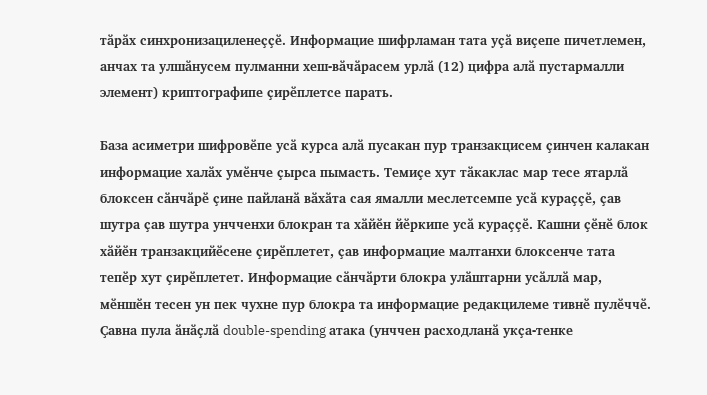тӑрӑх синхронизациленеҫҫӗ. Информацие шифрламан тата уҫӑ виҫепе пичетлемен, анчах та улшӑнусем пулманни хеш-вӑчӑрасем урлӑ (12) цифра алӑ пустармалли элемент) криптографипе ҫирӗплетсе парать.

База асиметри шифровӗпе усӑ курса алӑ пусакан пур транзакцисем ҫинчен калакан информацие халӑх умӗнче ҫырса пымасть. Темиҫе хут тӑкаклас мар тесе ятарлӑ блоксен сӑнчӑрӗ ҫине пайланӑ вӑхӑта сая ямалли меслетсемпе усӑ кураҫҫӗ, ҫав шутра ҫав шутра унчченхи блокран та хӑйӗн йӗркипе усӑ кураҫҫӗ. Кашни ҫӗнӗ блок хӑйӗн транзакцийӗсене ҫирӗплетет, ҫав информацие малтанхи блоксенче тата тепӗр хут ҫирӗплетет. Информацие сӑнчӑрти блокра улӑштарни усӑллӑ мар, мӗншӗн тесен ун пек чухне пур блокра та информацие редакцилеме тивнӗ пулӗччӗ. Ҫавна пула ӑнӑҫлӑ double-spending атака (унччен расходланӑ укҫа-тенке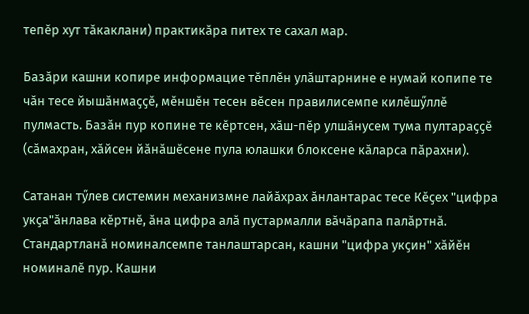тепӗр хут тӑкаклани) практикӑра питех те сахал мар.

Базӑри кашни копире информацие тӗплӗн улӑштарнине е нумай копипе те чӑн тесе йышӑнмаҫҫӗ, мӗншӗн тесен вӗсен правилисемпе килӗшӳллӗ пулмасть. Базӑн пур копине те кӗртсен, хӑш-пӗр улшӑнусем тума пултараҫҫӗ (сӑмахран, хӑйсен йӑнӑшӗсене пула юлашки блоксене кӑларса пӑрахни).

Сатанан тӳлев системин механизмне лайӑхрах ӑнлантарас тесе Кӗҫех "цифра укҫа"ӑнлава кӗртнӗ, ӑна цифра алӑ пустармалли вӑчӑрапа палӑртнӑ. Стандартланӑ номиналсемпе танлаштарсан, кашни "цифра укҫин" хӑйӗн номиналӗ пур. Кашни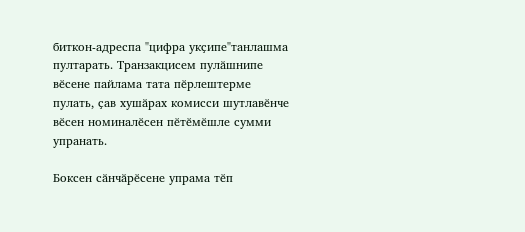биткон-адреспа "цифра укҫипе"танлашма пултарать. Транзакцисем пулӑшнипе вӗсене пайлама тата пӗрлештерме пулать, ҫав хушӑрах комисси шутлавӗнче вӗсен номиналӗсен пӗтӗмӗшле сумми упранать.

Боксен сӑнчӑрӗсене упрама тӗп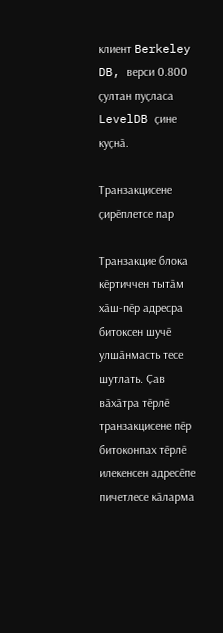клиент Berkeley DB, верси 0.800 ҫултан пуҫласа LevelDB ҫине куҫнӑ.

Транзакцисене ҫирӗплетсе пар

Транзакцие блока кӗртиччен тытӑм хӑш-пӗр адресра битоксен шучӗ улшӑнмасть тесе шутлать. Ҫав вӑхӑтра тӗрлӗ транзакцисене пӗр битоконпах тӗрлӗ илекенсен адресӗпе пичетлесе кӑларма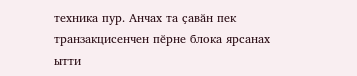техника пур. Анчах та ҫавӑн пек транзакцисенчен пӗрне блока ярсанах ытти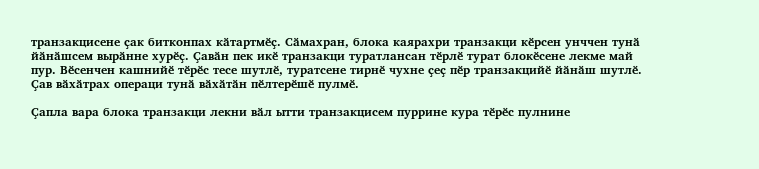транзакцисене ҫак битконпах кӑтартмӗҫ. Сӑмахран, блока каярахри транзакци кӗрсен унччен тунӑ йӑнӑшсем вырӑнне хурӗҫ. Ҫавӑн пек икӗ транзакци туратлансан тӗрлӗ турат блокӗсене лекме май пур. Вӗсенчен кашнийӗ тӗрӗс тесе шутлӗ, туратсене тирнӗ чухне ҫеҫ пӗр транзакцийӗ йӑнӑш шутлӗ. Ҫав вӑхӑтрах операци тунӑ вӑхӑтӑн пӗлтерӗшӗ пулмӗ.

Ҫапла вара блока транзакци лекни вӑл ытти транзакцисем пуррине кура тӗрӗс пулнине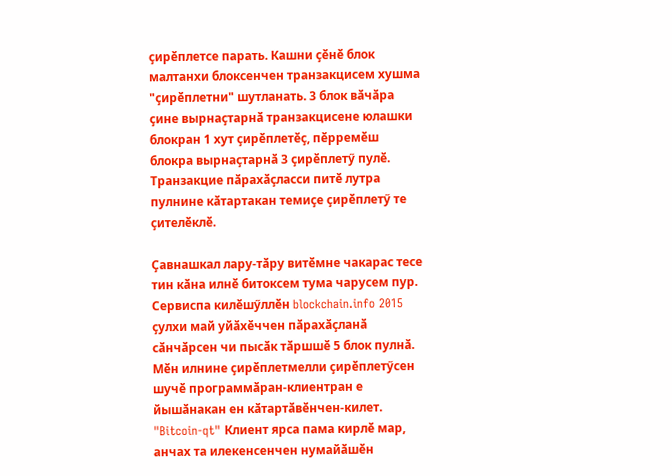ҫирӗплетсе парать. Кашни ҫӗнӗ блок малтанхи блоксенчен транзакцисем хушма "ҫирӗплетни" шутланать. 3 блок вӑчӑра ҫине вырнаҫтарнӑ транзакцисене юлашки блокран 1 хут ҫирӗплетӗҫ, пӗрремӗш блокра вырнаҫтарнӑ 3 ҫирӗплетӳ пулӗ. Транзакцие пӑрахӑҫласси питӗ лутра пулнине кӑтартакан темиҫе ҫирӗплетӳ те ҫителӗклӗ.

Ҫавнашкал лару-тӑру витӗмне чакарас тесе тин кӑна илнӗ битоксем тума чарусем пур. Сервиспа килӗшӳллӗн blockchain.info 2015 ҫулхи май уйӑхӗччен пӑрахӑҫланӑ сӑнчӑрсен чи пысӑк тӑршшӗ 5 блок пулнӑ. Мӗн илнине ҫирӗплетмелли ҫирӗплетӳсен шучӗ программӑран-клиентран е йышӑнакан ен кӑтартӑвӗнчен-килет. "Bitcoin-qt" Клиент ярса пама кирлӗ мар, анчах та илекенсенчен нумайӑшӗн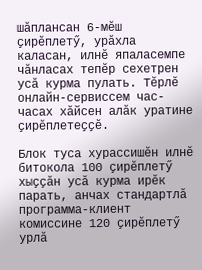шӑплансан 6-мӗш ҫирӗплетӳ, урӑхла каласан, илнӗ япаласемпе чӑнласах тепӗр сехетрен усӑ курма пулать. Тӗрлӗ онлайн-сервиссем час-часах хӑйсен алӑк уратине ҫирӗплетеҫҫӗ.

Блок туса хурассишӗн илнӗ битокола 100 ҫирӗплетӳ хыҫҫӑн усӑ курма ирӗк парать, анчах стандартлӑ программа-клиент комиссине 120 ҫирӗплетӳ урлӑ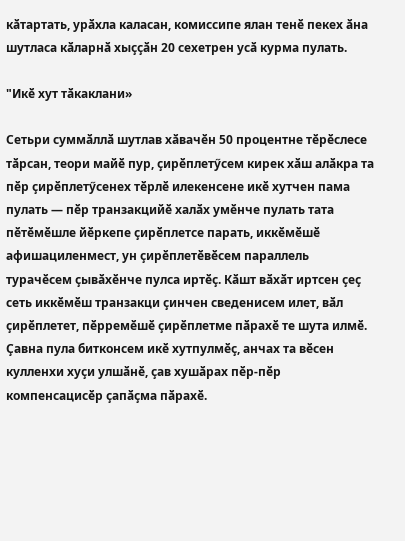кӑтартать, урӑхла каласан, комиссипе ялан тенӗ пекех ӑна шутласа кӑларнӑ хыҫҫӑн 20 сехетрен усӑ курма пулать.

"Икӗ хут тӑкаклани»

Сетьри суммӑллӑ шутлав хӑвачӗн 50 процентне тӗрӗслесе тӑрсан, теори майӗ пур, ҫирӗплетӳсем кирек хӑш алӑкра та пӗр ҫирӗплетӳсенех тӗрлӗ илекенсене икӗ хутчен пама пулать — пӗр транзакцийӗ халӑх умӗнче пулать тата пӗтӗмӗшле йӗркепе ҫирӗплетсе парать, иккӗмӗшӗ афишациленмест, ун ҫирӗплетӗвӗсем параллель турачӗсем ҫывӑхӗнче пулса иртӗҫ. Кӑшт вӑхӑт иртсен ҫеҫ сеть иккӗмӗш транзакци ҫинчен сведенисем илет, вӑл ҫирӗплетет, пӗрремӗшӗ ҫирӗплетме пӑрахӗ те шута илмӗ. Ҫавна пула битконсем икӗ хутпулмӗҫ, анчах та вӗсен кулленхи хуҫи улшӑнӗ, ҫав хушӑрах пӗр-пӗр компенсацисӗр ҫапӑҫма пӑрахӗ.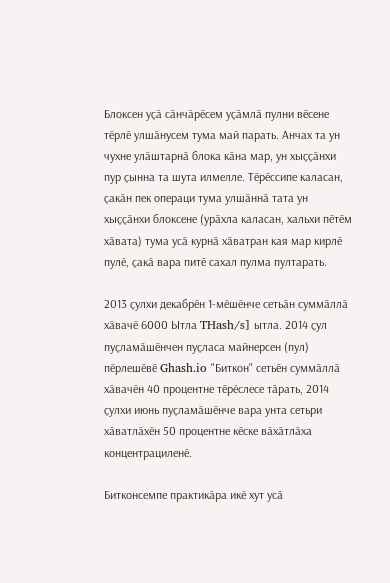Блоксен уҫӑ сӑнчӑрӗсем уҫӑмлӑ пулни вӗсене тӗрлӗ улшӑнусем тума май парать. Анчах та ун чухне улӑштарнӑ блока кӑна мар, ун хыҫҫӑнхи пур ҫынна та шута илмелле. Тӗрӗссипе каласан, ҫакӑн пек операци тума улшӑннӑ тата ун хыҫҫӑнхи блоксене (урӑхла каласан, хальхи пӗтӗм хӑвата) тума усӑ курнӑ хӑватран кая мар кирлӗ пулӗ, ҫакӑ вара питӗ сахал пулма пултарать.

2013 ҫулхи декабрӗн 1-мӗшӗнче сетьӑн суммӑллӑ хӑвачӗ 6000 Ытла THash/s] ытла. 2014 ҫул пуҫламӑшӗнчен пуҫласа майнерсен (пул) пӗрлешӗвӗ Ghash.io "Биткон" сетьӗн суммӑллӑ хӑвачӗн 40 процентне тӗрӗслесе тӑрать, 2014 ҫулхи июнь пуҫламӑшӗнче вара унта сетьри хӑватлӑхӗн 50 процентне кӗске вӑхӑтлӑха концентрациленӗ.

Битконсемпе практикӑра икӗ хут усӑ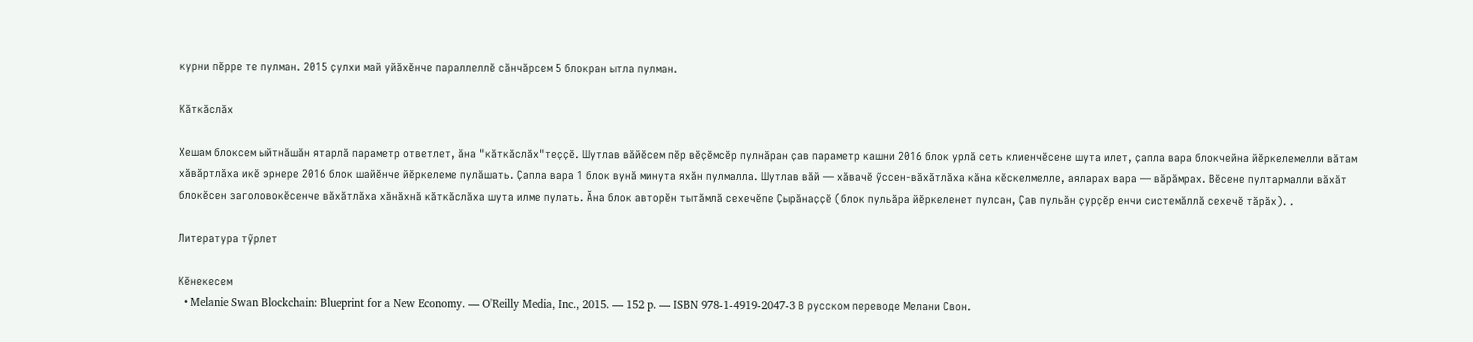курни пӗрре те пулман. 2015 ҫулхи май уйӑхӗнче параллеллӗ сӑнчӑрсем 5 блокран ытла пулман.

Кӑткӑслӑх

Хешам блоксем ыйтнӑшӑн ятарлӑ параметр ответлет, ӑна "кӑткӑслӑх"теҫҫӗ. Шутлав вӑйӗсем пӗр вӗҫӗмсӗр пулнӑран ҫав параметр кашни 2016 блок урлӑ сеть клиенчӗсене шута илет, ҫапла вара блокчейна йӗркелемелли вӑтам хӑвӑртлӑха икӗ эрнере 2016 блок шайӗнче йӗркелеме пулӑшать. Ҫапла вара 1 блок вунӑ минута яхӑн пулмалла. Шутлав вӑй — хӑвачӗ ӳссен-вӑхӑтлӑха кӑна кӗскелмелле, аяларах вара — вӑрӑмрах. Вӗсене пултармалли вӑхӑт блокӗсен заголовокӗсенче вӑхӑтлӑха хӑнӑхнӑ кӑткӑслӑха шута илме пулать. Ӑна блок авторӗн тытӑмлӑ сехечӗпе Ҫырӑнаҫҫӗ (блок пульӑра йӗркеленет пулсан, Ҫав пульӑн ҫурҫӗр енчи системӑллӑ сехечӗ тӑрӑх). .

Литература тӳрлет

Кĕнекесем
  • Melanie Swan Blockchain: Blueprint for a New Economy. — O'Reilly Media, Inc., 2015. — 152 p. — ISBN 978-1-4919-2047-3 В русском переводе Мелани Свон.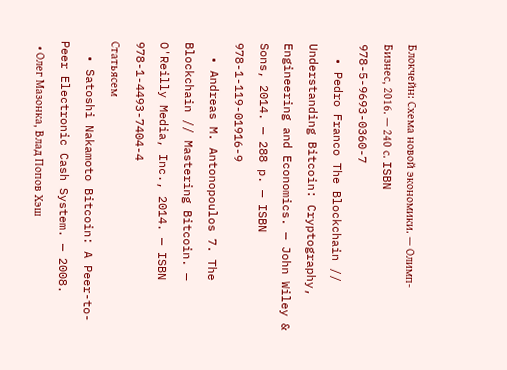Блокчейн: Схема новой экономики. — Олимп-Бизнес, 2016. — 240 с. ISBN 978-5-9693-0360-7
  • Pedro Franco The Blockchain // Understanding Bitcoin: Cryptography, Engineering and Economics. — John Wiley & Sons, 2014. — 288 p. — ISBN 978-1-119-01916-9
  • Andreas M. Antonopoulos 7. The Blockchain // Mastering Bitcoin. — O'Reilly Media, Inc., 2014. — ISBN 978-1-4493-7404-4
Статьясем
  • Satoshi Nakamoto Bitcoin: A Peer-to-Peer Electronic Cash System. — 2008.
  • Олег Мазонка, Влад Попов Хэш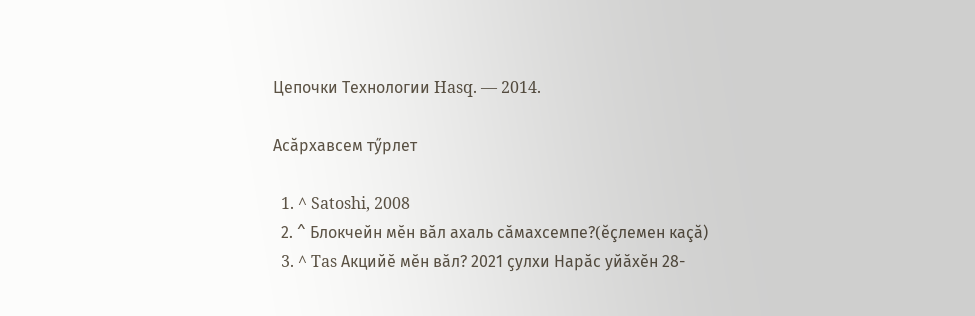Цепочки Технологии Hasq. — 2014.

Асăрхавсем тӳрлет

  1. ^ Satoshi, 2008
  2. ^ Блокчейн мӗн вӑл ахаль сӑмахсемпе?(ĕçлемен каçă)
  3. ^ Tas Акцийӗ мӗн вӑл? 2021 ҫулхи Нарӑс уйӑхӗн 28-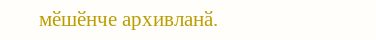мӗшӗнче архивланӑ.